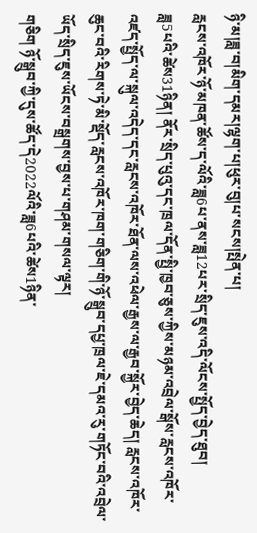ཉི་མ།ཟླ་བ།མིག་དམར།ལྷག་པ།ཕུར་བུ།པ་སངས།སྤེན་པ།
རླངས་འཁོར་ཉོ་མཁན་ཚོས་ད་ལོའི་ཟླ6པ་ནས་ཟླ12པར་སྲིད་ཇུས་འདི་ལོངས་སྤྱོད་བྱེད་ཐུབ།
ཟླ5པའི་ཚེས31ཉིན། ནོར་སྲིད་པུའུ་དང་ཁྲལ་དོན་སྤྱི་ཁྱབ་ཅུས་ཀྱིས་མཉམ་འབྲེལ་སྒོས་རླངས་འཁོར་འཛད་སྤྱོད་ལ་སྐུལ་འདེད་དང་རླངས་འཁོར་ཐོན་ལས་འཕེལ་རྒྱས་ལ་རྒྱབ་སྐྱོར་བྱེད་ཆེད། རླངས་འཁོར་ཆུང་བའི་རིགས་ཏེ་མི་སྡོད་རླངས་འཁོར་ཁག་གཅིག་གི་ཉོ་སྒྲུབ་དཔྱ་ཁྲལ་ཇེ་དམའ་རུ་གཏོང་བའི་འབྲེལ་ཡོད་སྲིད་ཇུས་ཡོངས་བསྒྲགས་བྱས་པ་གཤམ་གསལ་ལྟར།
གཅིག ཉོ་སྒྲུབ་ཀྱི་དུས་ཚོད་དེ2022ལོའི་ཟླ6པའི་ཚེས1ཉིན་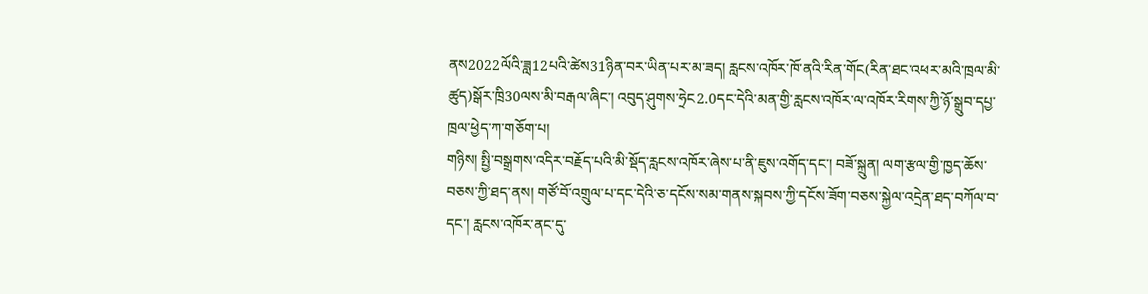ནས2022ལོའི་ཟླ12པའི་ཚེས31ཉིན་བར་ཡིན་པར་མ་ཟད། རླངས་འཁོར་ཁོ་ནའི་རིན་གོང(རིན་ཐང་འཕར་མའི་ཁྲལ་མི་ཚུད)སྒོར་ཁྲི30ལས་མི་བརྒལ་ཞིང་། འབུད་ཤུགས་ཧྲེང2.0དང་དེའི་མན་གྱི་རླངས་འཁོར་ལ་འཁོར་རིགས་ཀྱི་ཉོ་སྒྲུབ་དཔྱ་ཁྲལ་ཕྱེད་ཀ་གཅོག་པ།
གཉིས། སྤྱི་བསྒྲགས་འདིར་བརྗོད་པའི་མི་སྡོད་རླངས་འཁོར་ཞེས་པ་ནི་ཇུས་འགོད་དང་། བཟོ་སྐྲུན། ལག་རྩལ་གྱི་ཁྱད་ཆོས་བཅས་ཀྱི་ཐད་ནས། གཙོ་བོ་འགྲུལ་པ་དང་དེའི་ཅ་དངོས་སམ་གནས་སྐབས་ཀྱི་དངོས་ཟོག་བཅས་སྐྱེལ་འདྲེན་ཐད་བཀོལ་བ་དང་། རླངས་འཁོར་ནང་དུ་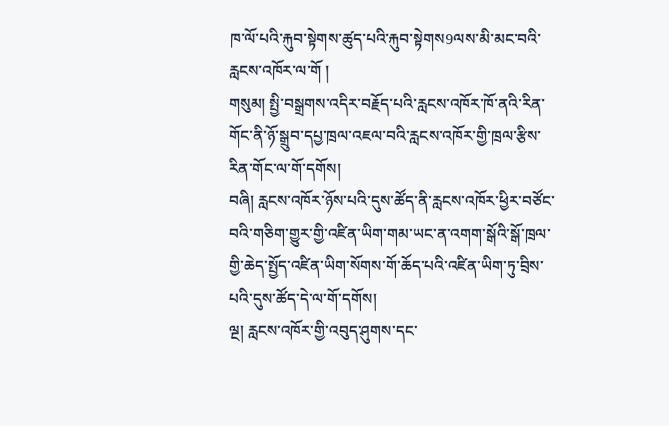ཁ་ལོ་པའི་རྐུབ་སྟེགས་ཚུད་པའི་རྐུབ་སྟེགས9ལས་མི་མང་བའི་རླངས་འཁོར་ལ་གོ །
གསུམ། སྤྱི་བསྒྲགས་འདིར་བརྗོད་པའི་རླངས་འཁོར་ཁོ་ནའི་རིན་གོང་ནི་ཉོ་སྒྲུབ་དཔྱ་ཁྲལ་འཇལ་བའི་རླངས་འཁོར་གྱི་ཁྲལ་རྩིས་རིན་གོང་ལ་གོ་དགོས།
བཞི། རླངས་འཁོར་ཉོས་པའི་དུས་ཚོད་ནི་རླངས་འཁོར་ཕྱིར་བཙོང་བའི་གཅིག་གྱུར་གྱི་འཛིན་ཡིག་གམ་ཡང་ན་འགག་སྒོའི་སྒོ་ཁྲལ་གྱི་ཆེད་སྤྱོད་འཛིན་ཡིག་སོགས་གོ་ཆོད་པའི་འཛིན་ཡིག་ཏུ་བྲིས་པའི་དུས་ཚོད་དེ་ལ་གོ་དགོས།
ལྔ། རླངས་འཁོར་གྱི་འབུད་ཤུགས་དང་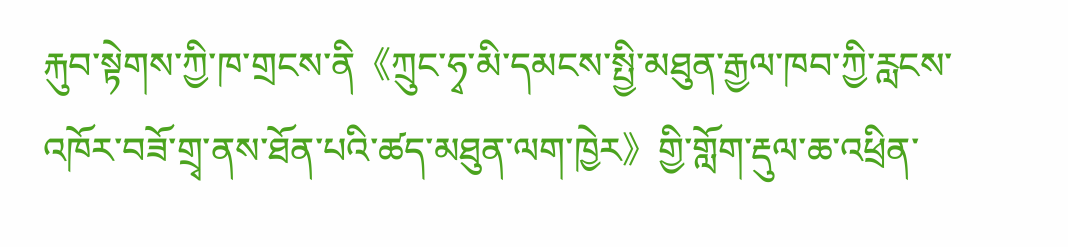རྐུབ་སྟེགས་ཀྱི་ཁ་གྲངས་ནི《ཀྲུང་ཧྭ་མི་དམངས་སྤྱི་མཐུན་རྒྱལ་ཁབ་ཀྱི་རླངས་འཁོར་བཟོ་གྲྭ་ནས་ཐོན་པའི་ཚད་མཐུན་ལག་ཁྱེར》གྱི་གློག་རྡུལ་ཆ་འཕྲིན་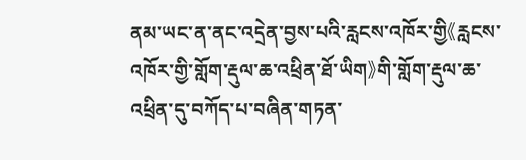ནམ་ཡང་ན་ནང་འདྲེན་བྱས་པའི་རླངས་འཁོར་གྱི《རླངས་འཁོར་གྱི་གློག་རྡུལ་ཆ་འཕྲིན་ཐོ་ཡིག》གི་གློག་རྡུལ་ཆ་འཕྲིན་དུ་བཀོད་པ་བཞིན་གཏན་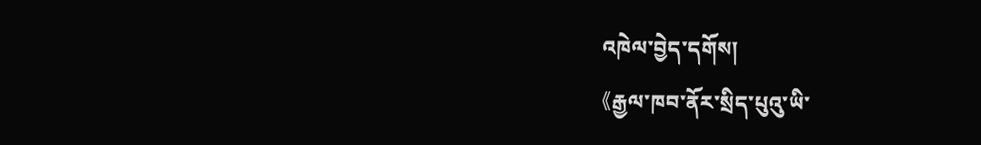འཁེལ་བྱེད་དགོས།
《རྒྱལ་ཁབ་ནོར་སྲིད་པུའུ་ཡི་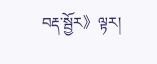བརྡ་སྦྱོར》ལྟར།